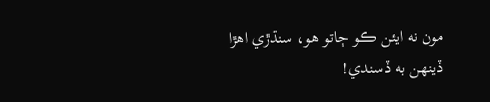مون نه ايئن ڪو ڄاتو هو، سنڌڙي اهڙا ڏينهن به ڏسندي!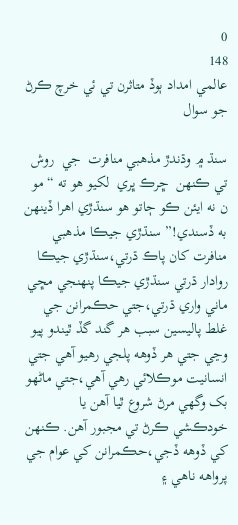0
148
عالمي امداد ٻوڏ متاثرن تي ئي خرچ ڪرڻ جو سوال

سنڌ ۾ وڌندڙ مذهبي منافرت  جي  روش تي ڪنهن  ڇرڪ ڀري  لکيو هو ته “مو ن نه ايئن ڪو ڄاتو هو سنڌڙي اهرا ڏينهن به ڏسندي!” سنڌڙي جيڪا مذهبي منافرت کان پاڪ ڌرتي،سنڌڙي جيڪا روادار ڌرتي سنڌڙي جيڪا پنهنجي مڇي ماني واري ڌرتي،جتي حڪمرانن جي غلط پاليسين سبب هر گند گڏ ٿيندو پيو وڃي جتي هر ڏوهه پلجي رهيو آهي جتي انسانيت موڪلائي رهي آهي،جتي ماڻهو بک وگهي مرڻ شروع ٿيا آهن يا خودڪشي ڪرڻ تي مجبور آهن. ڪنهن کي ڏوهه ڏجي،حڪمرانن کي عوام جي پرواهه ناهي ۽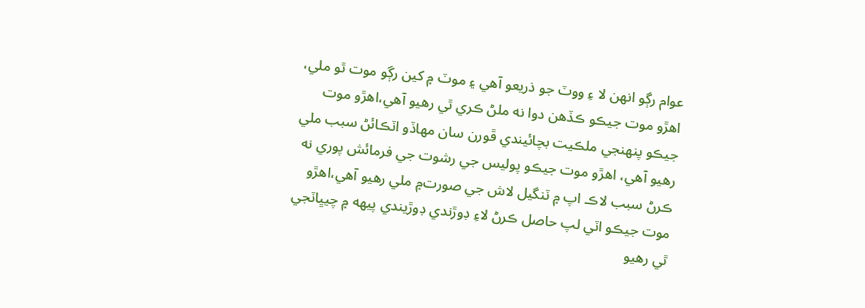عوام رڳو انهن لا ءِ ووٽ جو ذريعو آهي ۽ موٽ ۾ کين رڳو موت ٿو ملي، اهڙو موت جيڪو ڪڏهن دوا نه ملڻ ڪري ٿي رهيو آهي،اهڙو موت جيڪو پنهنجي ملڪيت بچائيندي ڦورن سان مهاڏو اٽڪائڻ سبب ملي رهيو آهي، اهڙو موت جيڪو پوليس جي رشوت جي فرمائش پوري نه ڪرڻ سبب لاڪ اپ ۾ ٽنگيل لاش جي صورت۾ ملي رهيو آهي،اهڙو موت جيڪو اٽي لپ حاصل ڪرڻ لاءِ ڊوڙندي ڊوڙيندي پيهه ۾ چيڀاٽجي ٿي رهيو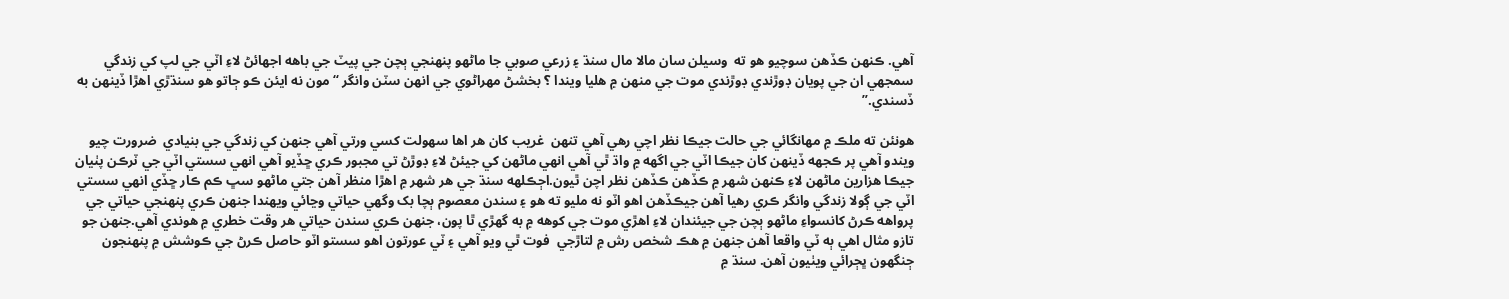آهي. ڪنهن ڪڏهن سوچيو هو ته  وسيلن سان مالا مال سنڌ ۽ زرعي صوبي جا ماڻهو پنهنجي ٻچن جي پيٽ جي باهه اجهائڻ لاءِ اٽي جي لپ کي زندگي سمجهي ان جي پويان ڊوڙندي ڊوڙندي موت جي منهن ۾ هليا ويندا ؟ بخشڻ مهراڻوي جي انهن سٽن وانگر “مون نه ايئن ڪو ڄاتو هو سنڌڙي اهڙا ڏينهن به ڏسندي.”

هونئن ته ملڪ ۾ مهانگائي جي حالت جيڪا نظر اچي رهي آهي تنهن  غريب کان هر اها سهولت کسي ورتي آهي جنهن کي زندگي جي بنيادي  ضرورت چيو ويندو آهي پر ڪجهه ڏينهن کان جيڪا اٽي جي اگهه ۾ واڌ ٿي آهي انهي ماڻهن کي جيئڻ لاءِ ڊوڙڻ تي مجبور ڪري ڇڏيو آهي انهي سستي اٽي جي ٽرڪن پٺيان جيڪا هزارين ماڻهن لاءِ ڪنهن شهر ۾ ڪڏهن ڪڏهن نظر اچن ٿيون.اڄڪلهه سنڌ جي هر شهر ۾ اهڙا منظر آهن جتي ماڻهو سڀ ڪم ڪار ڇڏي انهي سستي اٽي جي ڳولا زندگي وانگر ڪري رهيا آهن جيڪڏهن اهو اٽو نه مليو ته هو ۽ سندن معصوم ٻچا بک وگهي حياتي وڃائي ويهندا جنهن ڪري پنهنجي حياتي جي پرواهه ڪرڻ کانسواءِ ماڻهو ٻچن جي جيئندان لاءِ اهڙي موت جي کوهه ۾ به گهڙي ٿا پون، جنهن ڪري سندن حياتي هر وقت خطري ۾ هوندي آهي.جنهن جو تازو مثال اهي ٻه ٽي واقعا آهن جنهن ۾ هڪ شخص رش ۾ لتاڙجي  فوت ٿي ويو آهي ۽ ٽي عورتون اهو سستو اٽو حاصل ڪرڻ جي ڪوشش ۾ پنهنجون ڄنگهون ڀڄرائي ويٺيون آهن. سنڌ ۾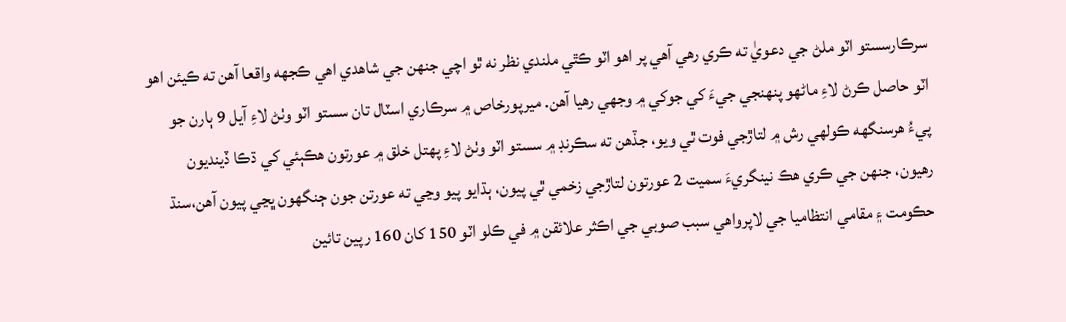سرڪارسستو اٽو ملڻ جي دعويٰ ته ڪري رهي آهي پر اهو اٽو ڪٿي ملندي نظر نه ٿو اچي جنهن جي شاهدي اهي ڪجهه واقعا آهن ته ڪيئن اهو اٽو حاصل ڪرڻ لاءِ ماڻهو پنهنجي جيءَ کي جوکي ۾ وجهي رهيا آهن. ميرپورخاص ۾ سرڪاري اسٽال تان سستو اٽو وٺڻ لاءِ آيل 9 ٻارن جو پيءُ هرسنگهه ڪولهي رش ۾ لتاڙجي فوت ٿي ويو، جڏهن ته سڪرنڊ ۾ سستو اٽو وٺڻ لاءِ پهتل خلق ۾ عورتون هڪٻئي کي ڌڪا ڏينديون رهيون، جنهن جي ڪري هڪ نينگريءَ سميت 2 عورتون لتاڙجي زخمي ٿي پيون، ٻڌايو پيو وڃي ته عورتن جون ڄنگهون ڀڃي پيون آهن،سنڌ حڪومت ۽ مقامي انتظاميا جي لاپرواهي سبب صوبي جي اڪثر علائقن ۾ في ڪلو اٽو 150 کان 160 رپين تائين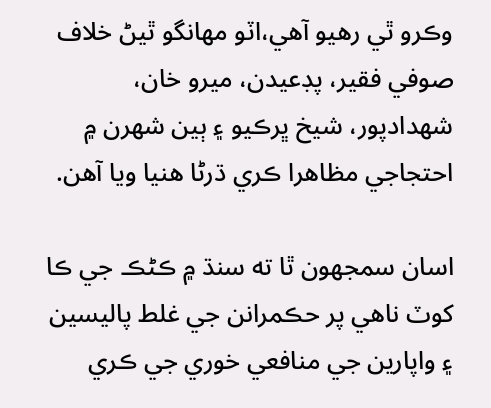وڪرو ٿي رهيو آهي،اٽو مهانگو ٿيڻ خلاف صوفي فقير، پڊعيدن، ميرو خان، شهدادپور، شيخ ڀرڪيو ۽ ٻين شهرن ۾ احتجاجي مظاهرا ڪري ڌرڻا هنيا ويا آهن.

اسان سمجهون ٿا ته سنڌ ۾ ڪڻڪ جي ڪا کوٽ ناهي پر حڪمرانن جي غلط پاليسين ۽ واپارين جي منافعي خوري جي ڪري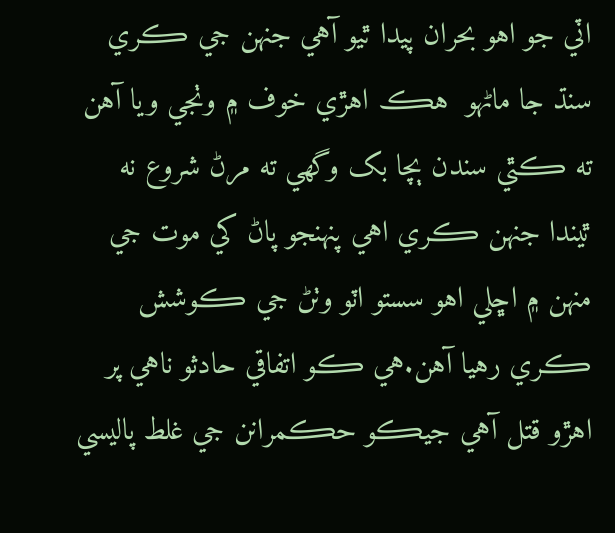اٽي جو اهو بحران پيدا ٿيو آهي جنهن جي ڪري سنڌ جا ماڻهو  هڪ اهڙي خوف ۾ وٺجي ويا آهن ته ڪٿي سندن ٻچا بک وگهي ته مرڻ شروع نه ٿيندا جنهن ڪري اهي پنهنجو پاڻ کي موت جي منهن ۾ اڇلي اهو سستو اٽو وٺڻ جي ڪوشش ڪري رهيا آهن.هي ڪو اتفاقي حادثو ناهي پر اهڙو قتل آهي جيڪو حڪمرانن جي غلط پاليسي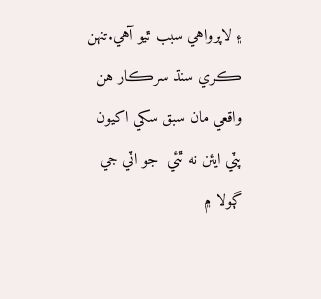۽ لاپرواهي سبب ٿيو آهي.تنهن ڪري سنڌ سرڪار هن واقعي مان سبق سکي اکيون پٽي ايئن نه ٿئي  جو اٽي جي ڳولا ۾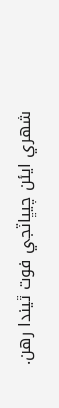شهري ايئن چيڀاٽجي فوت ٿيندا رهن.